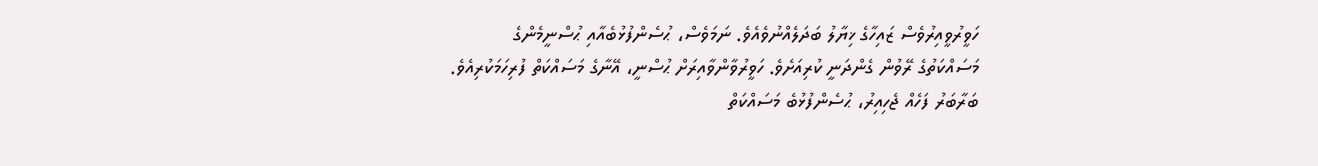ހަވީރުވީއިރުވެސް ޒައިހާގެ ޚިޔާލު ބަދަލެއްނުވެއެވެ. ނަމަވެސް، ޙުސެންފުޅުބެއާއި ޙުސްނީމެންގެ މަސައްކަތުގެ ރޭވުން ގެންދަނީ ކުރިއަށެވެ. ހަވީރުވާންވާއިރަށް ޙުސްނީ، އޭނާގެ މަސައްކަތް ފުރިހަމަކުރިއެވެ. ބަރާބަރު ފަހެއް ޖެހިއިރު، ޙުސެންފުޅުބެ މަސައްކަތް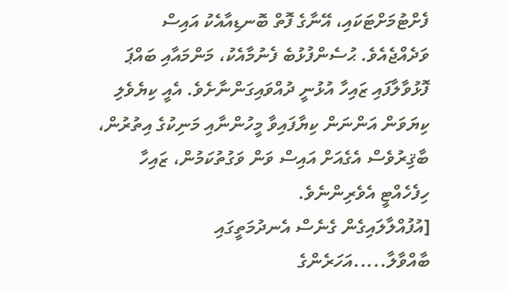ފެށްޓުމަށްޓަކައި، އޭނާގެ ފޮތް ބޮނޑިއާއެކު އައިސް ވަދެއްޖެއެވެ. ޙުސެންފުޅުބެ ފެނުމާއެކު، މަންމައާއި ބައްޕަ ފޮޅުވާލާފައި ޒައިހާ އުޅުނީ ދުއްވައިގަންނާށެވެ. އެއީ ކިޔެވެލި ކިޔަވަން އަންނަން ކިޔާފައިވާ މީހުންނާއި މަނިކުގެ އިތުރުން، ބާޤިރުވެސް އެގެއަށް އައިސް ވަން ވަގުތުކަމުން، ޒައިހާ ހިފެހެއްޓީ އެވެރިންނެވެ.
[އުފުއްލާލައިގެން ގެނެސް އެނދުމަތީގައި ބާއްވާލާ.....އަހަރެންގެ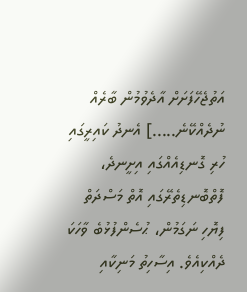އަތުޖެހޭފަށަށް އާދެވުމުން ބާރެއް ނުދެއްކޭނެ.....] އެނދު ކައިރީގައި ހުރި ގޮނޑިއެއްގައި އިށީނދެ، ފޮތްބޮނޑިތެރޭގައި އޮތް މަސްދަތް ފިޔޮހި ނަގަމުން، ޙުސެންފުޅުބެ ވާހަކަ ދެއްކިއެވެ. އިސާހިތު މަނިކާއި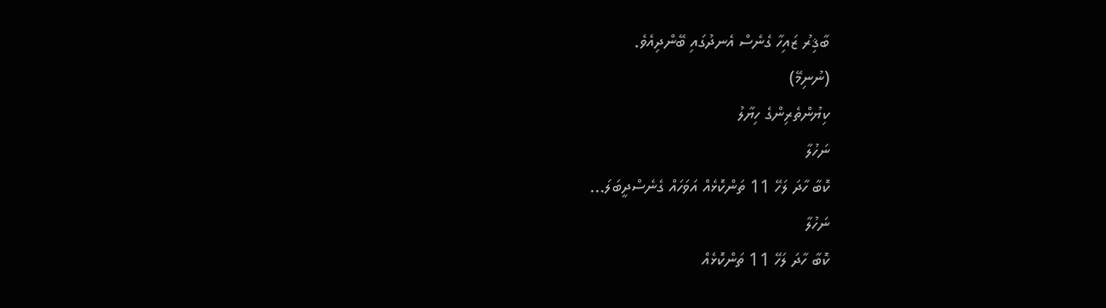ބާޤިރު ޒައިހާ ގެނެސް އެނދުގައި ބޭންދިއެވެ.
(ނުނިމޭ)
ކިޔުންތެރިންގެ ހިޔާލު
ނަހުލާ
ކޮބާ ހާދަ ލަހޭ 11 ތަންކޮޅެއް އަވަހައް ގެނެސްދީބަލަ...
ނަހުލާ
ކޮބާ ހާދަ ލަހޭ 11 ތަންކޮޅެއް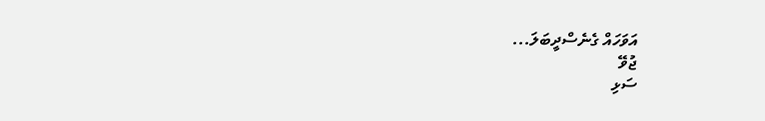އަވަހައް ގެނެސްދީބަލަ...
ޖުވޭ
ސަޅި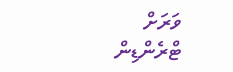ވަރަށް
ޓްރެންޑިން